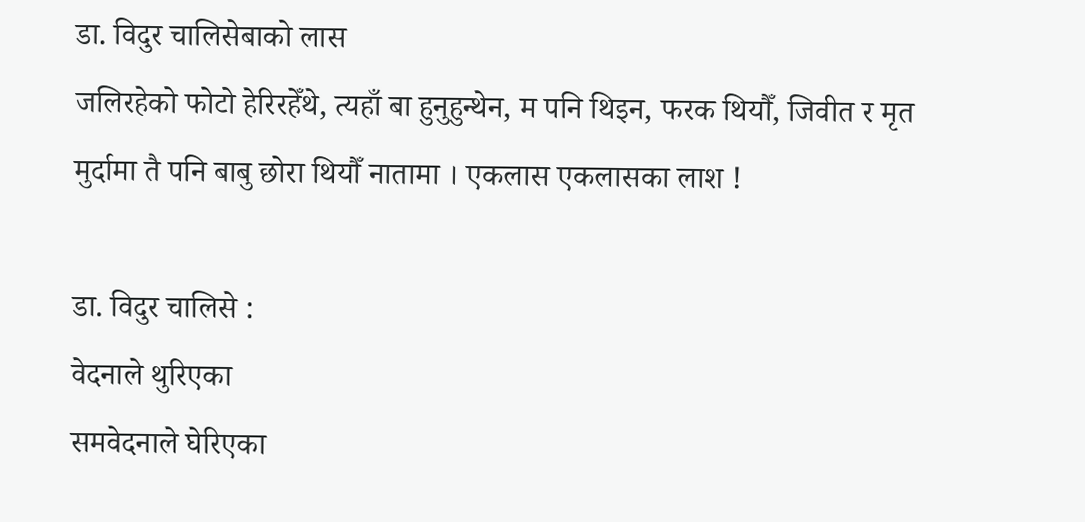डा. विदुर चालिसेबाको लास
जलिरहेको फोटो हेरिरहेँथे, त्यहाँ बा हुनुहुन्थेन, म पनि थिइन, फरक थियौँ, जिवीत र मृत मुर्दामा तै पनि बाबु छोरा थियौँ नातामा । एकलास एकलासका लाश !

डा. विदुर चालिसे :
वेदनाले थुरिएका
समवेदनाले घेरिएका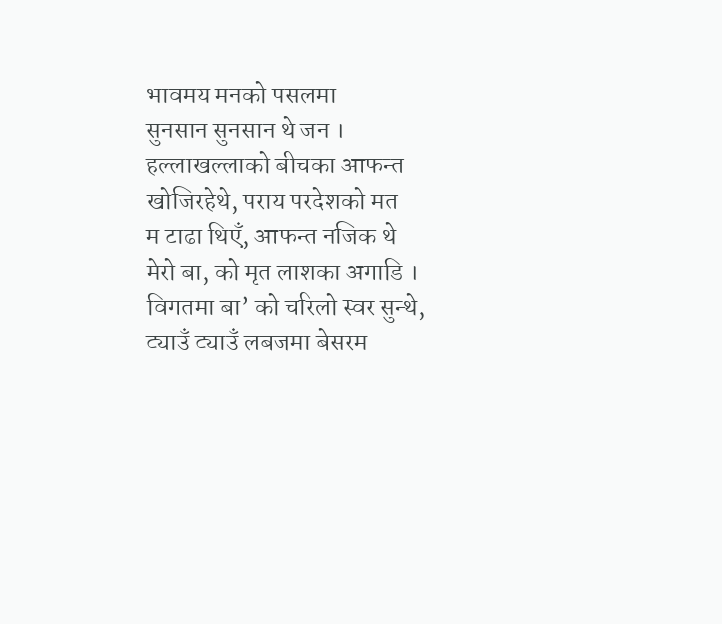भावमय मनको पसलमा
सुनसान सुनसान थे जन ।
हल्लाखल्लाको बीचका आफन्त
खोजिरहेथे, पराय परदेशको मत
म टाढा थिएँ, आफन्त नजिक थे
मेरो बा, को मृत लाशका अगाडि ।
विगतमा बा’ को चरिलो स्वर सुन्थे,
ट्याउँ ट्याउँ लबजमा बेसरम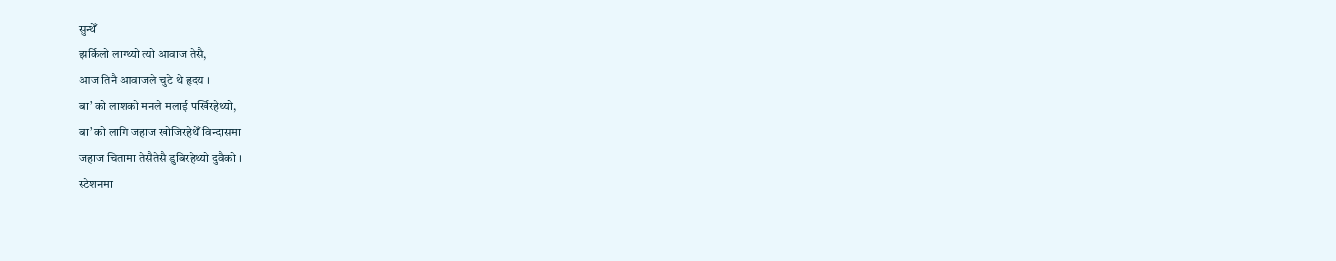सुन्थेँ
झर्किलो लाग्थ्यो त्यो आवाज तेसै,
आज तिनै आवाजले चुटे थे हृदय ।
बा’ को लाशको मनले मलाई पर्खिरहेथ्यो,
बा’ को लागि जहाज खोजिरहेथेँ विन्दासमा
जहाज चितामा तेसैतेसै डुबिरहेथ्यो दुवैको ।
स्टेशनमा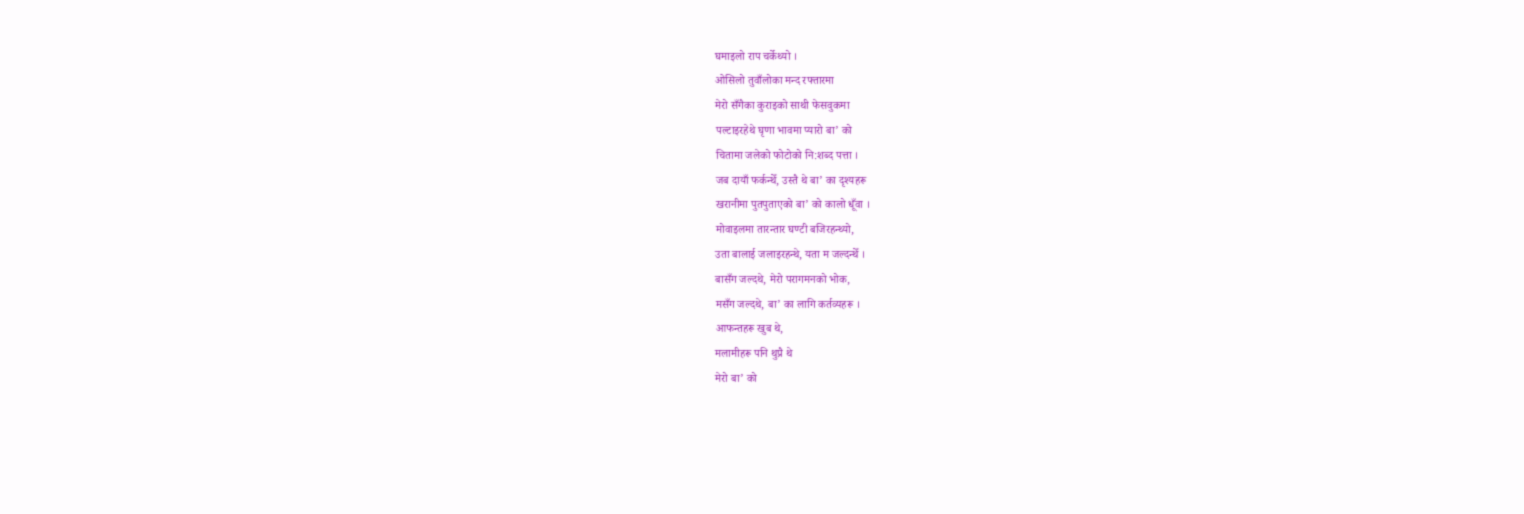घमाइलो राप चर्केथ्यो ।
ओसिलो तुवाँलोका मन्द रफ्तारमा
मेरो सँगैका कुराइको साथी फेसवुकमा
पल्टाइरहेथे घृणा भावमा प्यारो बा’ को
चितामा जलेको फोटोको नि:शब्द पत्ता ।
जब दायाँ फर्कन्थेँ, उस्तै थे बा’ का दृश्यहरू
खरानीमा पुतपुताएको बा’ को कालो धूँवा ।
मोवाइलमा तारन्तार घण्टी बजिरहन्थ्यो,
उता बालाई जलाइरहन्थे, यता म जल्दन्थेँ ।
बासँग जल्दथे, मेरो परागमनको भोक,
मसँग जल्दथे, बा’ का लागि कर्तव्यहरू ।
आफन्तहरू खुब थे,
मलामीहरू पनि थुप्रै थे
मेरो बा’ को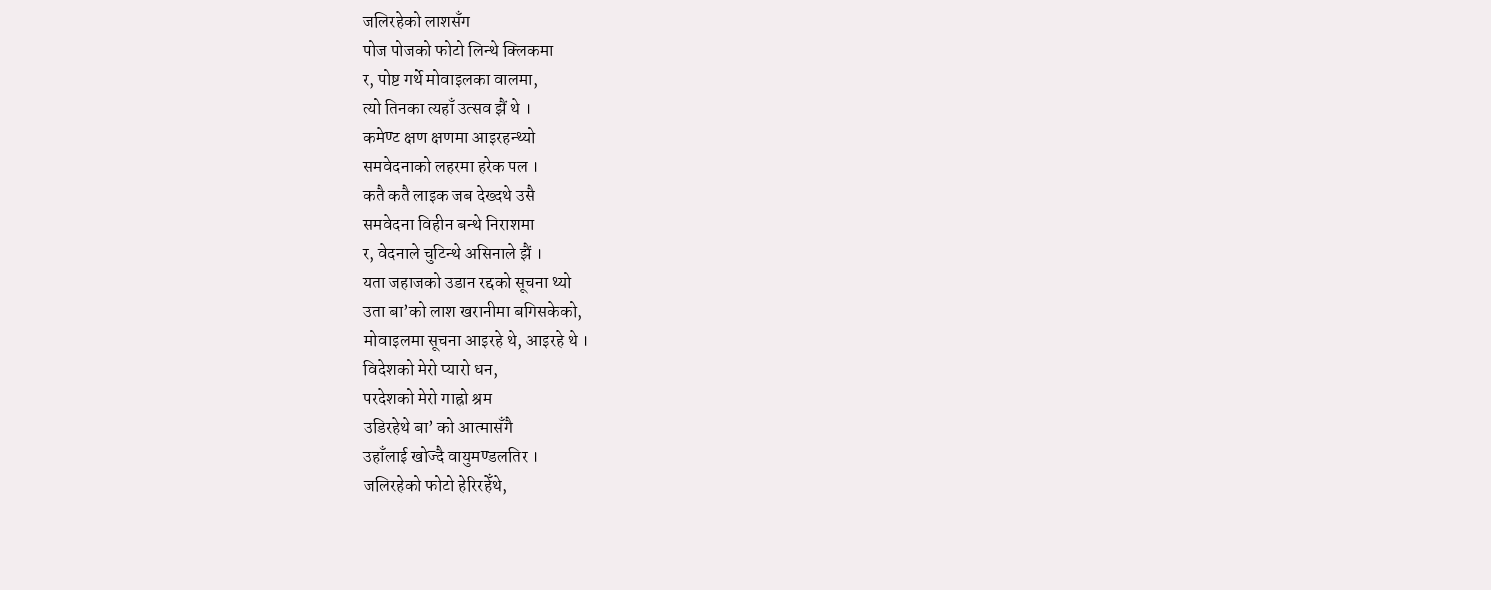जलिरहेको लाशसँग
पोज पोजको फोटो लिन्थे क्लिकमा
र, पोष्ट गर्थे मोवाइलका वालमा,
त्यो तिनका त्यहाँ उत्सव झैं थे ।
कमेण्ट क्षण क्षणमा आइरहन्थ्यो
समवेदनाको लहरमा हरेक पल ।
कतै कतै लाइक जब देख्दथे उसै
समवेदना विहीन बन्थे निराशमा
र, वेदनाले चुटिन्थे असिनाले झैं ।
यता जहाजको उडान रद्दको सूचना थ्यो
उता बा’को लाश खरानीमा बगिसकेको,
मोवाइलमा सूचना आइरहे थे, आइरहे थे ।
विदेशको मेरो प्यारो धन,
परदेशको मेरो गाह्रो श्रम
उडिरहेथे बा’ को आत्मासँगै
उहाँलाई खोज्दै वायुमण्डलतिर ।
जलिरहेको फोटो हेरिरहेँथे,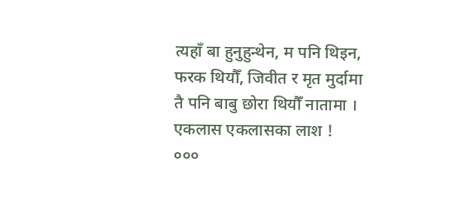त्यहाँ बा हुनुहुन्थेन, म पनि थिइन,
फरक थियौँ, जिवीत र मृत मुर्दामा
तै पनि बाबु छोरा थियौँ नातामा ।
एकलास एकलासका लाश !
०००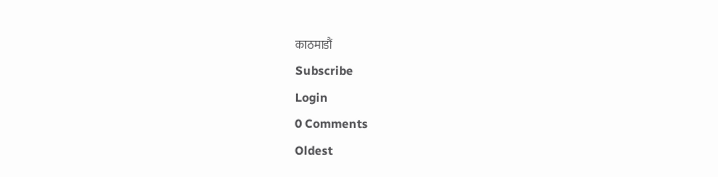काठमाडौं
Subscribe
Login
0 Comments
Oldest